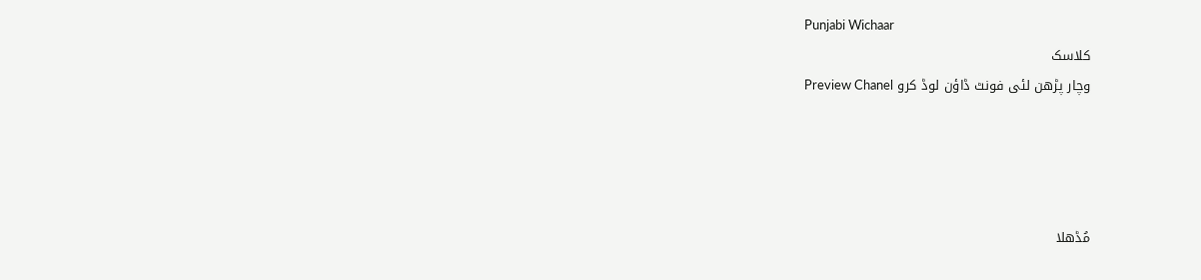Punjabi Wichaar
کلاسک
وچار پڑھن لئی فونٹ ڈاؤن لوڈ کرو Preview Chanel




مُڈھلا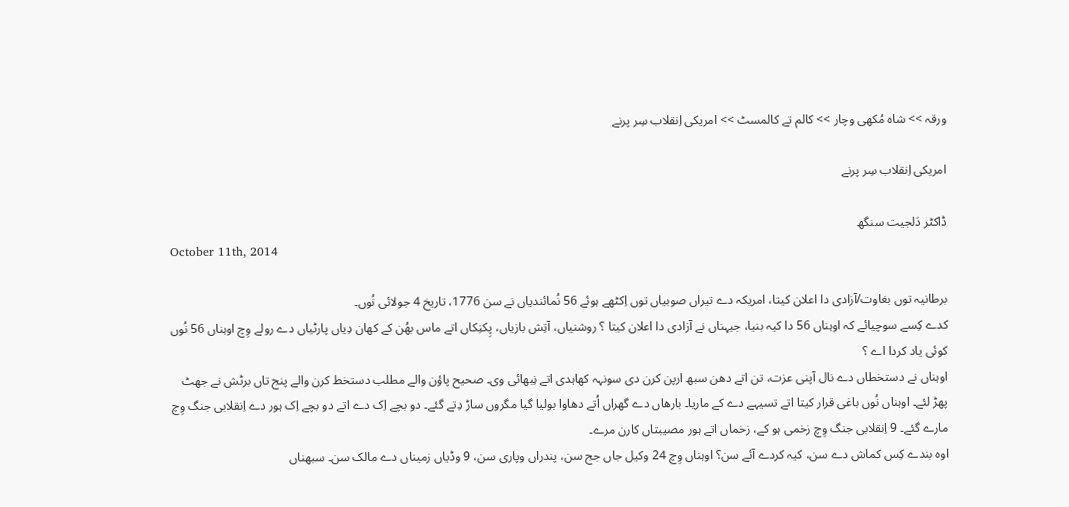ورقہ >> شاہ مُکھی وچار >> کالم تے کالمسٹ >> امریکی اِنقلاب سِر پرنے

امریکی اِنقلاب سِر پرنے

ڈاکٹر دَلجیت سنگھ
October 11th, 2014

برطانیہ توں بغاوت/آزادی دا اعلان کیتا، امریکہ دے تیراں صوبیاں توں اِکٹھے ہوئے 56 نُمائندیاں نے سن 1776، تاریخ 4 جولائی نُوں۔
کدے کِسے سوچیائے کہ اوہناں 56 دا کیہ بنیا، جیہناں نے آزادی دا اعلان کیتا ؟ روشنیاں، آتِش بازیاں، پِکنِکاں اتے ماس بھُن کے کھان دِیاں پارٹیاں دے رولے وِچ اوہناں 56 نُوں کوئی یاد کردا اے ؟
اوہناں نے دستخطاں دے نال آپنی عزت، تن اتے دھن سبھ ارپن کرن دی سونہہ کھاہدی اتے نِبھائی وی۔ صحیح پاؤن والے مطلب دستخط کرن والے پنج تاں برٹش نے جھٹ پھڑ لئے۔ اوہناں نُوں باغی قرار کیتا اتے تسیہے دے کے ماریا۔ بارھاں دے گھراں اُتے دھاوا بولیا گیا مگروں ساڑ دِتے گئے۔ دو بچے اِک دے اتے دو بچے اِک ہور دے اِنقلابی جنگ وِچ مارے گئے۔ 9 اِنقلابی جنگ وِچ زخمی ہو کے، زخماں اتے ہور مصیبتاں کارن مرے۔
اوہ بندے کِس کماش دے سن، کیہ کردے آئے سن؟ اوہناں وِچ 24 وکیل جاں جج سن، پندراں وپاری سن، 9 وڈیاں زمیناں دے مالک سن۔ سبھناں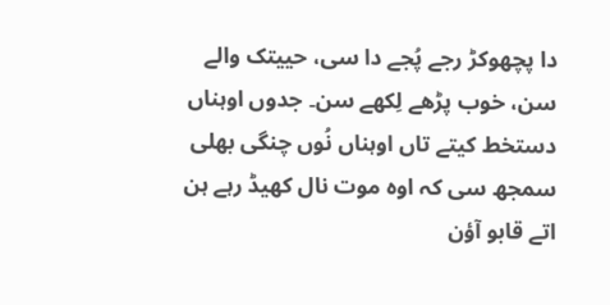دا پچھوکڑ رجے پُجے دا سی، حییتک والے سن، خوب پڑھے لِکھے سن۔ جدوں اوہناں دستخط کیتے تاں اوہناں نُوں چنگی بھلی سمجھ سی کہ اوہ موت نال کھیڈ رہے ہن اتے قابو آؤن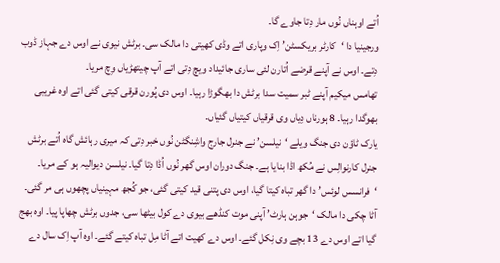اُتے اوہناں نُوں مار دِتا جاوے گا۔
ورجینیا دا ‘کارٹر بریکسٹن’ اِک وپاری اتے وڈی کھیتی دا مالک سی۔ برٹش نیوی نے اوس دے جہاز ڈوب دِتے۔ اوس نے آپنے قرضے اُتارن لئی ساری جائیداد ویچ دِتی اتے آپ چیتھڑیاں وِچ مریا۔
تھامس میکیم آپنے ٹبر سمیت سدا برٹش دا بھگوڑا رہیا۔ اوس دی پُورن قرقی کیتی گئی اتے اوہ غریبی بھوگدا رہیا۔ 8 ہورناں دِیاں وی قرقیاں کیتیاں گئیاں۔
یارک ٹاؤن دی جنگ ویلے ‘نیلسن’ نے جنرل جارج واشِنگٹن نُوں خبر دِتی کہ میری رہائش گاہ اُتے برٹش جنرل کارنوالِس نے مُکھ اڈا بنایا ہے۔ جنگ دوران اوس گھر نُوں اُڈا دِتا گیا۔ نیلسن دیوالیہ ہو کے مریا۔ ‘فرانسس لوئس’ دا گھر تباہ کیتا گیا، اوس دی پتنی قید کیتی گئی، جو کُجھ مہینیاں پچھوں ہی مر گئی۔
آٹا چکی دا مالک ‘جوہن ہارٹ’ آپنی موت کنڈھے بیوی دے کول بیٹھا سی، جدوں برٹش چھاپا پیا۔ اوہ بھج گیا اتے اوس دے 13 بچے وی نِکل گئے۔ اوس دے کھیت اتے آٹا مِل تباہ کیتے گئے۔ اوہ آپ اِک سال دے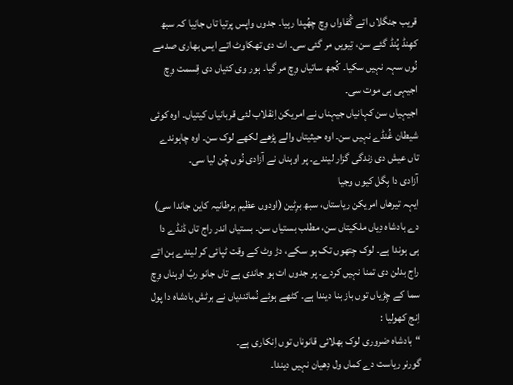قریب جنگلاں اتے گُفاواں وِچ چھُپدا رہیا۔ جدوں واپس پرتیا تاں جانِیا کہ سبھ کھِنڈ پُنڈ گئے سن، تِیویں مر گئی سی۔ ات دی تھکاوٹ اتے ایس بھاری صدمے نُوں سہہ نہیں سکیا۔ کُجھ ساتیاں وِچ مر گیا۔ ہور وی کئیاں دی قِسمت وِچ اجیہی ہی موت سی۔
اجیہیاں سن کہانیاں جیہناں نے امریکن اِنقلاب لئی قربانیاں کیتیاں۔ اوہ کوئی شیطان غُنڈے نہیں سن۔ اوہ حیثیتاں والے پڑھے لکھے لوک سن۔ اوہ چاہوندے تاں عیش دی زندگی گزار لیندے۔ پر اوہناں نے آزادی نُوں چُن لیا سی۔
آزادی دا بِگل کیوں وجیا
ایہہ تیرھاں امریکن ریاستاں، سبھ برِٹین (اودوں عظیم برطانیہ کاین جاندا سی) دے بادشاہ دِیاں ملکیتاں سن، مطلب بستیاں سن۔ بستیاں اندر راج تاں ڈنڈے دا ہی ہوندا ہے۔ لوک جِتھوں تک ہو سکے، دڑ وٹ کے وقت ٹپائی کر لیندے ہن اتے راج بدلن دی تمنا نہیں کردے۔ پر جدوں ات ہو جاندی ہے تاں جانو ربّ اوہناں وِچ سما کے چِڑیاں توں باز بنا دیندا ہے۔ کٹھے ہوئے نُمائندیاں نے برٹش بادشاہ دا پول اِنج کھولیا :
“بادشاہ ضروری لوک بھلائی قانوناں توں اِنکاری ہے۔
گورنر ریاست دے کماں ول دِھیان نہیں دیندا۔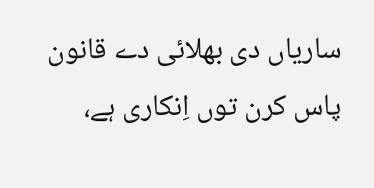ساریاں دی بھلائی دے قانون پاس کرن توں اِنکاری ہے،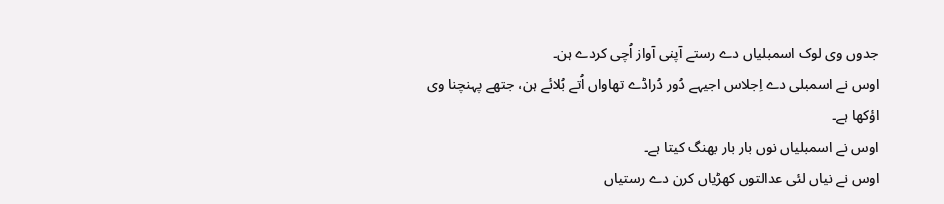جدوں وی لوک اسمبلیاں دے رستے آپنی آواز اُچی کردے ہن۔
اوس نے اسمبلی دے اِجلاس اجیہے دُور دُراڈے تھاواں اُتے بُلائے ہن، جتھے پہنچنا وی اؤکھا ہے۔
اوس نے اسمبلیاں نوں بار بار بھنگ کیتا ہے۔
اوس نے نیاں لئی عدالتوں کھڑیاں کرن دے رستیاں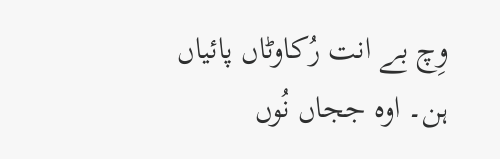وِچ بے انت رُکاوٹاں پائیاں ہن۔ اوہ ججاں نُوں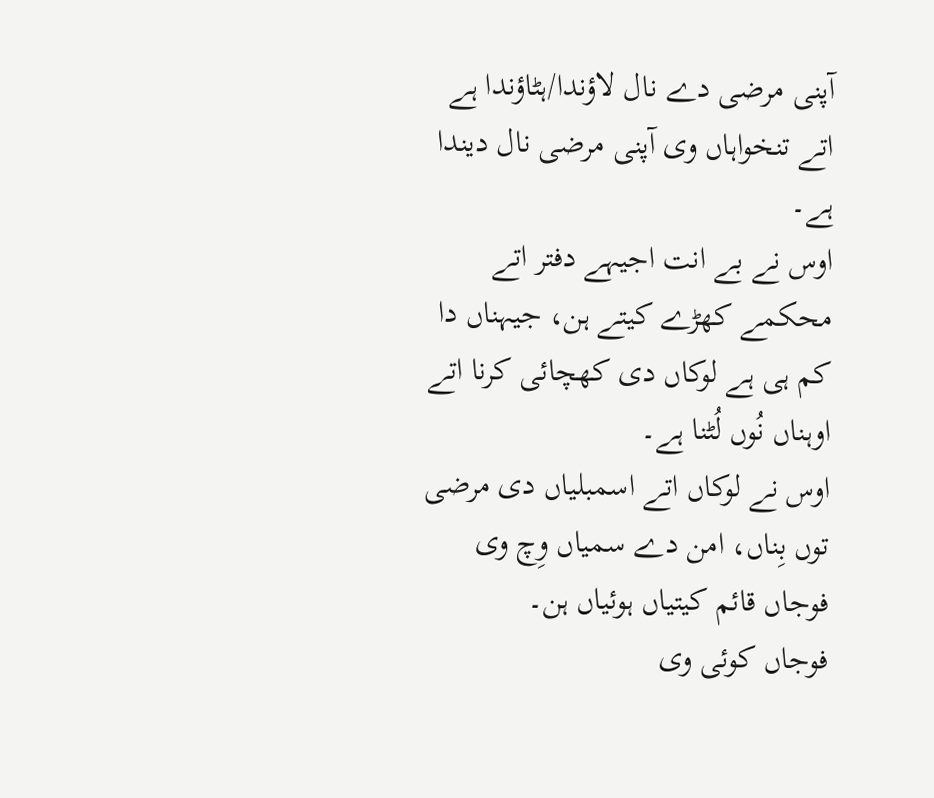آپنی مرضی دے نال لاؤندا/ہٹاؤندا ہے اتے تنخواہاں وی آپنی مرضی نال دیندا ہے۔
اوس نے بے انت اجیہے دفتر اتے محکمے کھڑے کیتے ہن، جیہناں دا کم ہی ہے لوکاں دی کھچائی کرنا اتے اوہناں نُوں لُٹنا ہے۔
اوس نے لوکاں اتے اسمبلیاں دی مرضی توں بِناں، امن دے سمیاں وِچ وی فوجاں قائم کیتیاں ہوئیاں ہن۔
فوجاں کوئی وی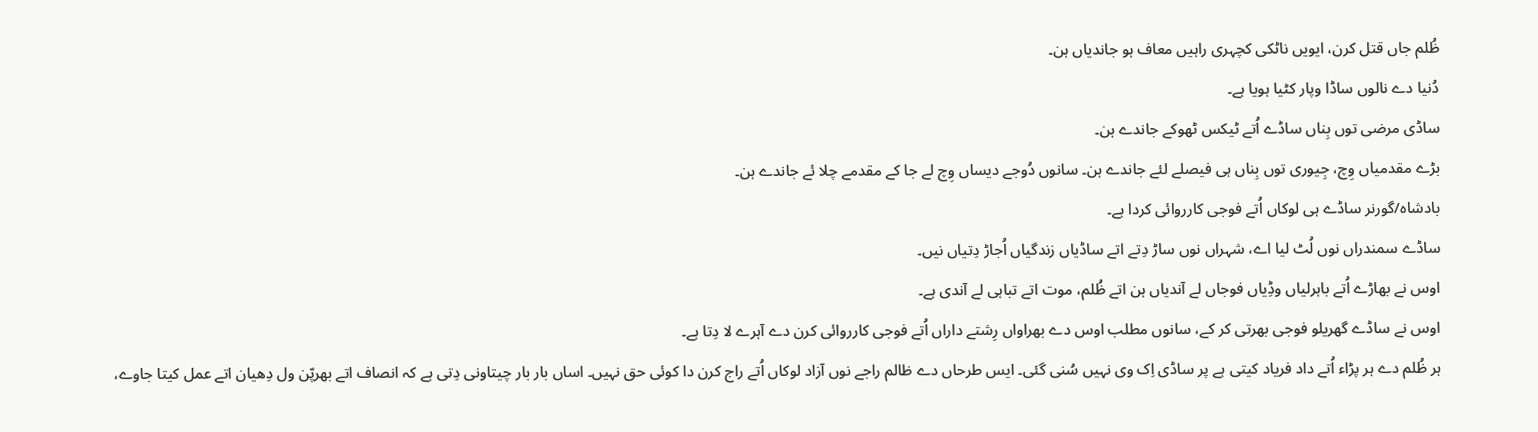ظُلم جاں قتل کرن، ایویں ناٹکی کچہری راہیں معاف ہو جاندیاں ہن۔
دُنیا دے نالوں ساڈا وپار کٹیا ہویا ہے۔
ساڈی مرضی توں بِناں ساڈے اُتے ٹیکس ٹھوکے جاندے ہن۔
بڑے مقدمیاں وِچ، جِیوری توں بِناں ہی فیصلے لئے جاندے ہن۔ سانوں دُوجے دیساں وِچ لے جا کے مقدمے چلا ئے جاندے ہن۔
بادشاہ/گورنر ساڈے ہی لوکاں اُتے فوجی کارروائی کردا ہے۔
ساڈے سمندراں نوں لُٹ لیا اے، شہراں نوں ساڑ دِتے اتے ساڈیاں زندگیاں اُجاڑ دِتیاں نیں۔
اوس نے بھاڑے اُتے باہرلیاں وڈِیاں فوجاں لے آندیاں ہن اتے ظُلم، موت اتے تباہی لے آندی ہے۔
اوس نے ساڈے گھریلو فوجی بھرتی کر کے، سانوں مطلب اوس دے بھراواں رِشتے داراں اُتے فوجی کارروائی کرن دے آہرے لا دِتا ہے۔
ہر ظُلم دے ہر پڑاء اُتے داد فریاد کیتی ہے پر ساڈی اِک وی نہیں سُنی گئی۔ ایس طرحاں دے ظالم راجے نوں آزاد لوکاں اُتے راج کرن دا کوئی حق نہیں۔ اساں بار بار چیتاونی دِتی ہے کہ انصاف اتے بھرپّن ول دِھیان اتے عمل کیتا جاوے،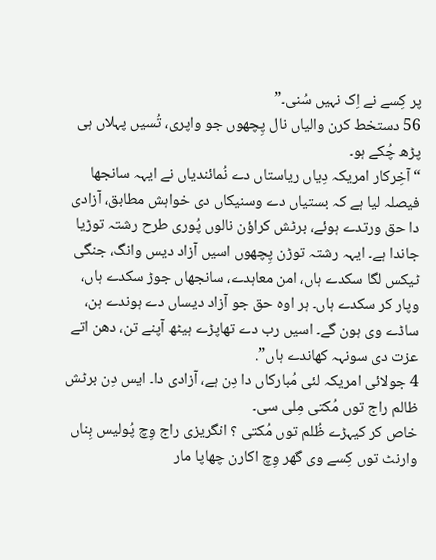پر کِسے نے اِک نہیں سُنی۔”
56 دستخط کرن والیاں نال پِچھوں جو واپری، تُسیں پہلاں ہی پڑھ چُکے ہو۔
“آخِرکار امریکہ دِیاں ریاستاں دے نُمائندیاں نے ایہہ سانجھا فیصلہ لیا ہے کہ بستیاں دے وسنیکاں دی خواہش مطابق، آزادی دا حق ورتدے ہوئے، برٹش کراؤن نالوں پُوری طرح رشتہ توڑیا جاندا ہے۔ ایہہ رشتہ توڑن پِچھوں اسیں آزاد دیس وانگ، جنگی ٹیکس لگا سکدے ہاں، امن معاہدے، سانجھاں جوڑ سکدے ہاں، وپار کر سکدے ہاں۔ ہر اوہ حق جو آزاد دیساں دے ہوندے ہن، ساڈے وی ہون گے۔ اسیں رب دے تھاپڑے ہیٹھ آپنے تن، دھن اتے عزت دی سونہہ کھاندے ہاں”.
4 جولائی امریکہ لئی مُبارکاں دا دِن ہے، آزادی دا۔ ایس دِن برٹش ظالم راج توں مُکتی مِلی سی۔
خاص کر کیہڑے ظُلم توں مُکتی ؟ انگریزی راج وِچ پُولیس بِناں وارنٹ توں کِسے وی گھر وِچ اکارن چھاپا مار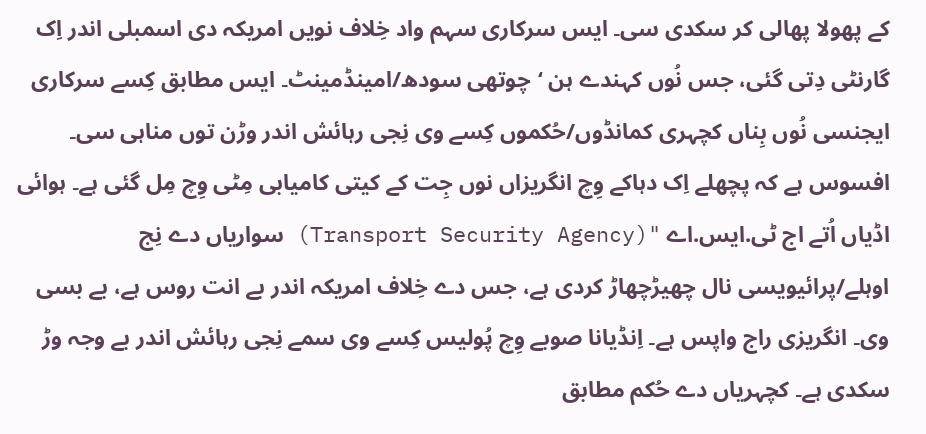کے پھولا پھالی کر سکدی سی۔ ایس سرکاری سہم واد خِلاف نویں امریکہ دی اسمبلی اندر اِک گارنٹی دِتی گئی، جس نُوں کہندے ہن ‘چوتھی سودھ/امینڈمینٹ۔ ایس مطابق کِسے سرکاری ایجنسی نُوں بِناں کچہری کمانڈوں/حُکموں کِسے وی نِجی رہائش اندر وڑن توں مناہی سی۔
افسوس ہے کہ پچھلے اِک دہاکے وِچ انگریزاں نوں جِت کے کیتی کامیابی مِٹی وِچ مِل گئی ہے۔ ہوائی اڈیاں اُتے اج ٹی.ایس.اے "(Transport Security Agency) سواریاں دے نِج اوہلے/پرائیویسی نال چھیڑچھاڑ کردی ہے، جس دے خِلاف امریکہ اندر بے انت روس ہے، بے بسی وی۔ انگریزی راج واپس ہے۔ اِنڈیانا صوبے وِچ پُولیس کِسے وی سمے نِجی رہائش اندر بے وجہ وڑ سکدی ہے۔ کچہریاں دے حُکم مطابق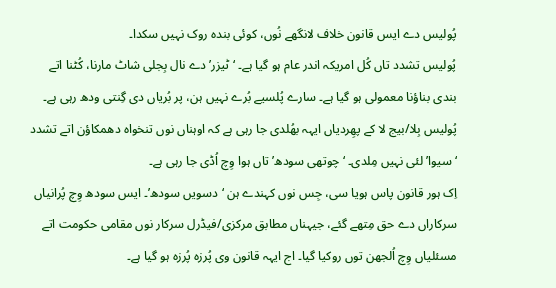پُولیس دے ایس قانون خلاف لانگھے نُوں، کوئی بندہ روک نہیں سکدا۔
پُولیس تشدد تاں کُل امریکہ اندر عام ہو گیا ہے۔ ‘ٹیزر’ دے نال بِجلی شاٹ مارنا، کُٹنا اتے بندی بناؤنا معمولی ہو گیا ہے۔ سارے پُلسیے بُرے نہیں ہن، پر بُریاں دی گِنتی ودھ رہی ہے۔ پُولیس بِلا/بیج لا کے پھِردیاں ایہہ بھُلدی جا رہی ہے کہ اوہناں نوں تنخواہ دھمکاؤن اتے تشدد ‘سیوا’ لئی نہیں مِلدی۔ ‘چوتھی سودھ’ تاں ہوا وِچ اُڈی جا رہی ہے۔
اِک ہور قانون پاس ہویا سی، جِس نوں کہندے ہن ‘دسویں سودھ’۔ ایس سودھ وِچ پُرانیاں سرکاراں دے حق مِتھے گئے، جیہناں مطابق مرکزی/فیڈرل سرکار نوں مقامی حکومت اتے مسئلیاں وِچ اُلجھن توں روکیا گیا۔ اج ایہہ قانون وی پُرزہ پُرزہ ہو گیا ہے۔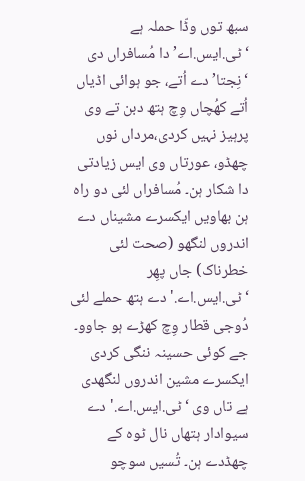سبھ توں وڈّا حملہ ہے ‘ٹی.ایس.اے’ دا مُسافراں دی ‘نِجتا’ دے اُتے، جو ہوائی اڈیاں اُتے کھُچاں وِچ ہتھ دبن تے وی پرہیز نہیں کردی،مرداں نوں چھڈو، عورتاں وی ایس زیادتی دا شکار ہن۔ مُسافراں لئی دو راہ ہن بھاویں ایکسرے مشیناں دے اندروں لنگھو (صحت لئی خطرناک) جاں پھِر ‘ٹی.ایس.اے.' دے ہتھ حملے لئی دُوجی قطار وِچ کھڑے ہو جاوو۔ جے کوئی حسینہ ننگی کردی ایکسرے مشین اندروں لنگھدی ہے تاں وی ‘ٹی.ایس.اے.' دے سیوادار ہتھاں نال ٹوہ کے چھڈدے ہن۔ تُسیں سوچو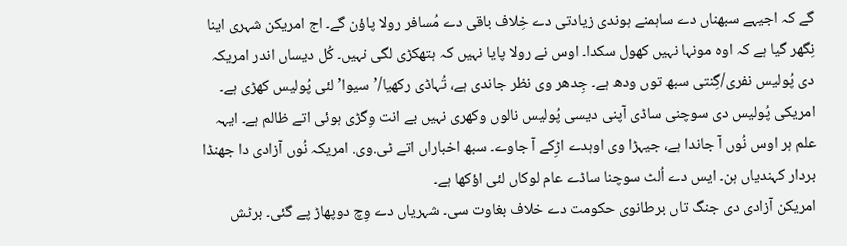گے کہ اجیہے سبھناں دے ساہمنے ہوندی زیادتی دے خِلاف باقی دے مُسافر رولا پاؤن گے۔ اج امریکن شہری اینا نِگھر گیا ہے کہ اوہ مونہا نہیں کھول سکدا۔ اوس نے رولا پایا نہیں کہ ہتھکڑی لگی نہیں۔ کُل دیساں اندر امریکہ دی پُولیس نفری/گِنتی سبھ توں ودھ ہے۔ جِدھر وی نظر جاندی ہے، تُہاڈی رکھیا/’سیوا’ لئی پُولیس کھڑی ہے۔ امریکی پُولیس دی سوچنی ساڈی آپنی دیسی پُولیس نالوں وکھری نہیں بے انت وِگڑی ہوئی اتے ظالم ہے۔ ایہہ علم ہر اوس نُوں آ جاندا ہے، جیہڑا وی اوہدے اڑِکے آ جاوے۔ سبھ اخباراں اتے ٹی.وی. امریکہ نُوں آزادی دا جھنڈا بردار کہندیاں ہن۔ ایس دے اُلٹ سوچنا ساڈے عام لوکاں لئی اؤکھا ہے۔
امریکن آزادی دی جنگ تاں برطانوی حکومت دے خلاف بغاوت سی۔ شہریاں دے وِچ دوپھاڑ پے گئی۔ برٹش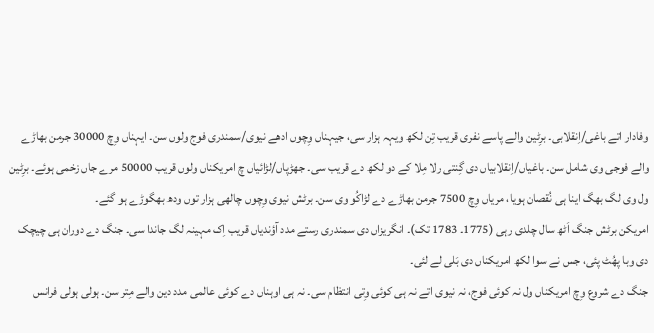وفادار اتے باغی/اِنقلابی۔ برِٹین والے پاسے نفری قریب تِن لکھ ویہہ ہزار سی، جیہناں وِچوں ادھے نیوی/سمندری فوج ولوں سن۔ ایہناں وِچ 30000 جرمن بھاڑے والے فوجی وی شامل سن۔ باغیاں/اِنقلابیاں دی گِنتی رلا مِلا کے دو لکھ دے قریب سی۔ جھڑپاں/لڑائیاں چ امریکناں ولوں قریب 50000 مرے جاں زخمی ہوئے۔ برِٹین ول وی لگ بھگ اینا ہی نُقصان ہویا، مریاں وِچ 7500 جرمن بھاڑے دے لڑاکُو وی سن۔ برٹش نیوی وِچوں چالھی ہزار توں ودھ بھگوڑے ہو گئے۔
امریکن برٹش جنگ اَٹھ سال چلدی رہی (1775۔ 1783 تک)۔ انگریزاں دی سمندری رستے مدد آؤندیاں قریب اِک مہینہ لگ جاندا سی۔ جنگ دے دوران ہی چیچک دی وبا پھُٹ پئی، جس نے سوا لکھ امریکناں دی بَلی لے لئی۔
جنگ دے شروع وِچ امریکناں ول نہ کوئی فوج، نہ نیوی اتے نہ ہی کوئی وِتی انتظام سی۔ نہ ہی اوہناں دے کوئی عالمی مدد دین والے مِتر سن۔ ہولی ہولی فرانس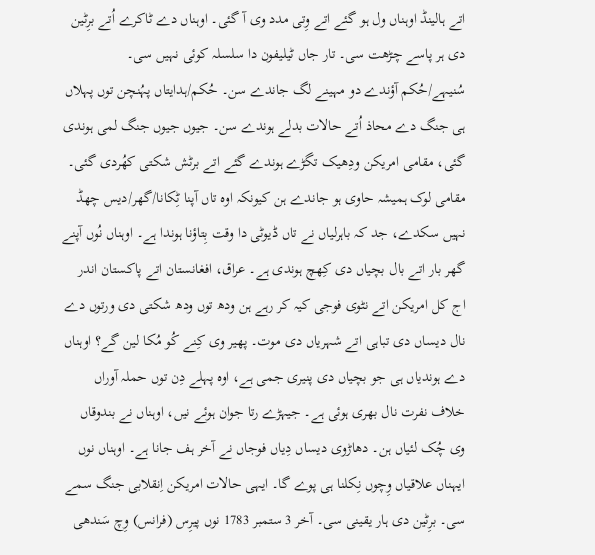اتے ہالینڈ اوہناں ول ہو گئے اتے وِتی مدد وی آ گئی۔ اوہناں دے ٹاکرے اُتے برِٹین دی ہر پاسے چڑھت سی۔ تار جاں ٹیلیفون دا سلسلہ کوئی نہیں سی۔ سُنیہے/حُکم آؤندے دو مہینے لگ جاندے سن۔ حُکم/ہدایتاں پہُنچن توں پہلاں ہی جنگ دے محاذ اُتے حالات بدلے ہوندے سن۔ جیوں جیوں جنگ لمی ہوندی گئی، مقامی امریکن ودِھیک تگڑے ہوندے گئے اتے برٹش شکتی کھُردی گئی۔ مقامی لوک ہمیشہ حاوی ہو جاندے ہن کیونکہ اوہ تاں آپنا ٹِکانا/گھر/دیس چھڈ نہیں سکدے، جد کہ باہرلیاں نے تاں ڈیوٹی دا وقت بِتاؤنا ہوندا ہے۔ اوہناں نُوں آپنے گھر بار اتے بال بچیاں دی کِھچ ہوندی ہے۔ عراق، افغانستان اتے پاکستان اندر اج کل امریکن اتے نٹوی فوجی کیہ کر رہے ہن ودھ توں ودھ شکتی دی ورتوں دے نال دیساں دی تباہی اتے شہریاں دی موت۔ پھیر وی کِنے کُو مُکا لین گے؟ اوہناں دے ہوندیاں ہی جو بچیاں دی پنیری جمی ہے، اوہ پہلے دِن توں حملہ آوراں خلاف نفرت نال بھری ہوئی ہے۔ جیہڑے رتا جوان ہوئے نیں، اوہناں نے بندوقاں وی چُک لئیاں ہن۔ دھاڑوی دیساں دِیاں فوجاں نے آخر ہف جانا ہے۔ اوہناں نوں ایہناں علاقیاں وِچوں نِکلنا ہی پوے گا۔ ایہی حالات امریکن اِنقلابی جنگ سمے سی۔ برِٹین دی ہار یقینی سی۔ آخر 3 ستمبر 1783 نوں پیرِس (فرانس) وِچ سَندھی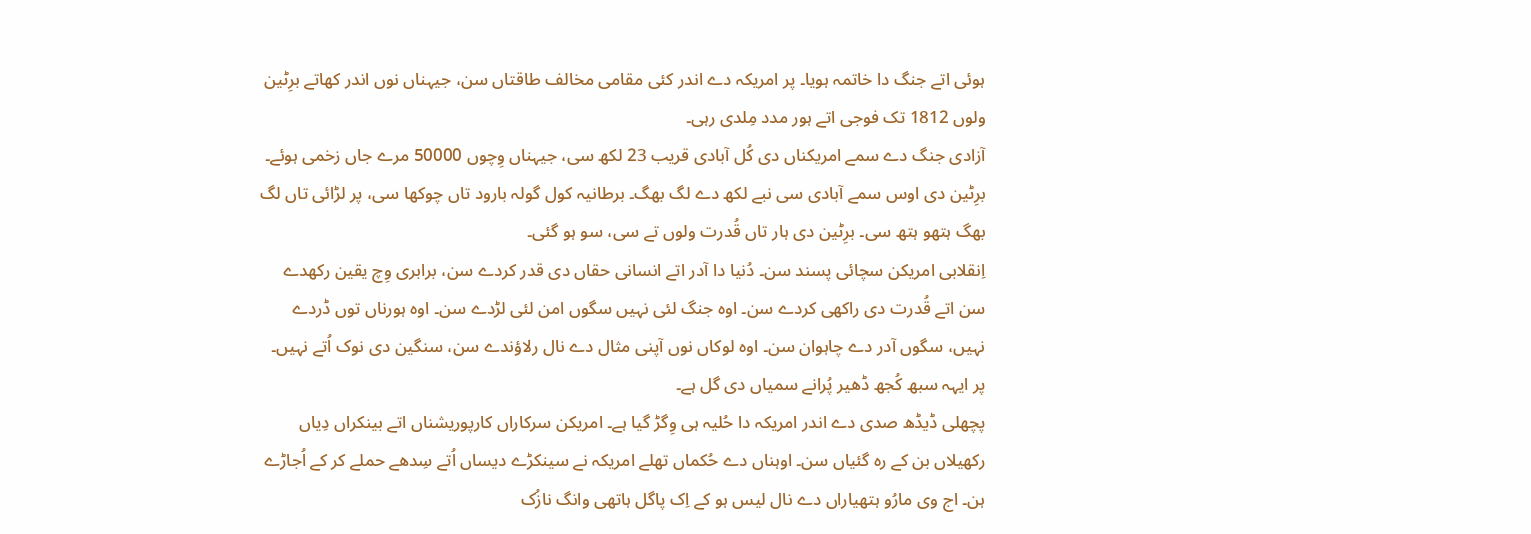ہوئی اتے جنگ دا خاتمہ ہویا۔ پر امریکہ دے اندر کئی مقامی مخالف طاقتاں سن، جیہناں نوں اندر کھاتے برِٹین ولوں 1812 تک فوجی اتے ہور مدد مِلدی رہی۔
آزادی جنگ دے سمے امریکناں دی کُل آبادی قریب 23 لکھ سی، جیہناں وِچوں 50000 مرے جاں زخمی ہوئے۔ برِٹین دی اوس سمے آبادی سی نبے لکھ دے لگ بھگ۔ برطانیہ کول گولہ بارود تاں چوکھا سی، پر لڑائی تاں لگ بھگ ہتھو ہتھ سی۔ برِٹین دی ہار تاں قُدرت ولوں تے سی، سو ہو گئی۔
اِنقلابی امریکن سچائی پسند سن۔ دُنیا دا آدر اتے انسانی حقاں دی قدر کردے سن، برابری وِچ یقین رکھدے سن اتے قُدرت دی راکھی کردے سن۔ اوہ جنگ لئی نہیں سگوں امن لئی لڑدے سن۔ اوہ ہورناں توں ڈردے نہیں، سگوں آدر دے چاہوان سن۔ اوہ لوکاں نوں آپنی مثال دے نال رلاؤندے سن، سنگین دی نوک اُتے نہیں۔ پر ایہہ سبھ کُجھ ڈھیر پُرانے سمیاں دی گل ہے۔
پچھلی ڈیڈھ صدی دے اندر امریکہ دا حُلیہ ہی وِگڑ گیا ہے۔ امریکن سرکاراں کارپوریشناں اتے بینکراں دِیاں رکھیلاں بن کے رہ گئیاں سن۔ اوہناں دے حُکماں تھلے امریکہ نے سینکڑے دیساں اُتے سِدھے حملے کر کے اُجاڑے ہن۔ اج وی مارُو ہتھیاراں دے نال لیس ہو کے اِک پاگل ہاتھی وانگ نازُک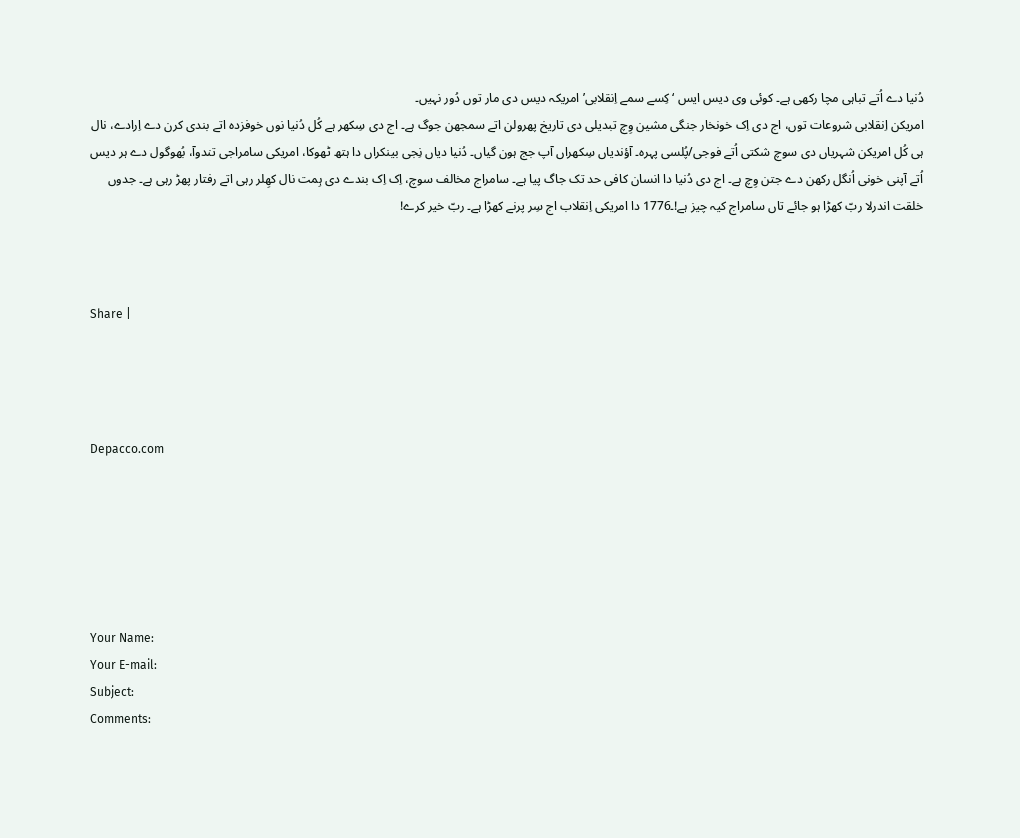دُنیا دے اُتے تباہی مچا رکھی ہے۔ کوئی وی دیس ایس ‘کِسے سمے اِنقلابی’ امریکہ دیس دی مار توں دُور نہیں۔
امریکن اِنقلابی شروعات توں، اج دی اِک خونخار جنگی مشین وِچ تبدیلی دی تاریخ پھرولن اتے سمجھن جوگ ہے۔ اج دی سِکھر ہے کُل دُنیا نوں خوفزدہ اتے بندی کرن دے اِرادے، نال ہی کُل امریکن شہریاں دی سوچ شکتی اُتے فوجی/پُلسی پہرہ۔ آؤندیاں سِکھراں آپ جج ہون گیاں۔ دُنیا دیاں نِجی بینکراں دا ہتھ ٹھوکا، امریکی سامراجی تندوآ، بُھوگول دے ہر دیس اُتے آپنی خونی اُنگل رکھن دے جتن وِچ ہے۔ اج دی دُنیا دا انسان کافی حد تک جاگ پیا ہے۔ سامراج مخالف سوچ، اِک اِک بندے دی ہِمت نال کھِلر رہی اتے رفتار پھڑ رہی ہے۔ جدوں خلقت اندرلا ربّ کھڑا ہو جائے تاں سامراج کیہ چیز ہے!۔1776 دا امریکی اِنقلاب اج سِر پرنے کھڑا ہے۔ ربّ خیر کرے!



Share |




Depacco.com






Your Name:
Your E-mail:
Subject:
Comments: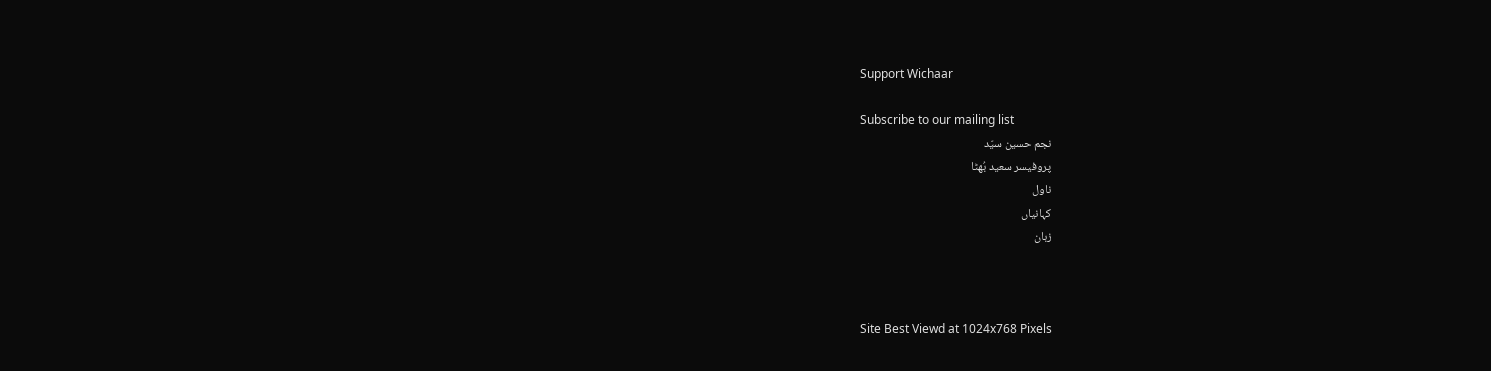Support Wichaar

Subscribe to our mailing list
نجم حسین سیّد
پروفیسر سعید بُھٹا
ناول
کہانیاں
زبان



Site Best Viewd at 1024x768 Pixels